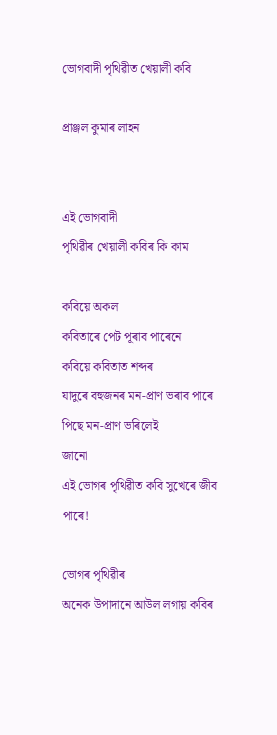ভোগবাদী পৃথিৱীত খেয়ালী কবি

প্ৰাঞ্জল কুমাৰ লাহন


এই ভোগবাদী
পৃথিৱীৰ খেয়ালী কবিৰ কি কাম

কবিয়ে অকল
কবিতাৰে পেট পূৰাব পাৰেনে
কবিয়ে কবিতাত শব্দৰ
যাদুৰে বহুজনৰ মন-প্ৰাণ ভৰাব পাৰে
পিছে মন-প্ৰাণ ভৰিলেই
জানো
এই ভোগৰ পৃথিৱীত কবি সুখেৰে জীব পাৰে!

ভোগৰ পৃথিৱীৰ
অনেক উপাদানে আউল লগায় কবিৰ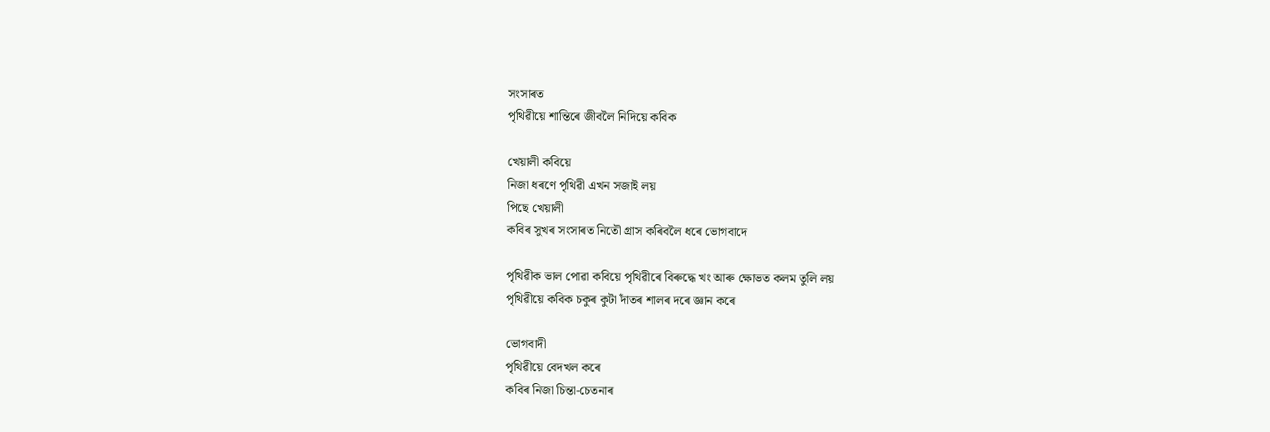সংসাৰত
পৃথিৱীয়ে শান্তিৰে জীবলৈ নিদিয়ে কবিক

খেয়ালী কবিয়ে
নিজা ধৰণে পৃথিৱী এখন সজাই লয়
পিছে খেয়ালী
কবিৰ সুখৰ সংসাৰত নিতৌ গ্রাস কৰিবলৈ ধৰে ভোগবাদে

পৃথিৱীক ভাল পোৱা কবিয়ে পৃথিৱীৰে বিৰুদ্ধে খং আৰু ক্ষোভত কলম তুলি লয়
পৃথিৱীয়ে কবিক চকুৰ কুটা দাঁতৰ শালৰ দৰে জ্ঞান কৰে

ভোগবাদী
পৃথিৱীয়ে বেদখল কৰে
কবিৰ নিজা চিন্তা-চেতনাৰ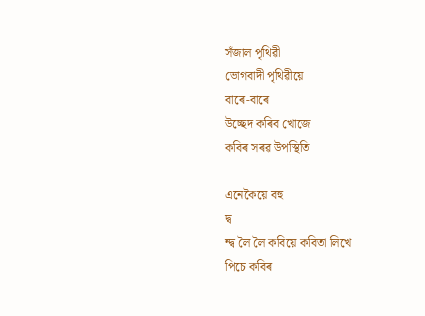সঁজাল পৃথিৱী
ভোগবাদী পৃথিৱীয়ে
বাৰে-বাৰে
উচ্ছেদ কৰিব খোজে
কবিৰ সৰৱ উপস্থিতি

এনেকৈয়ে বহু
দ্ব
ন্দ্ব লৈ লৈ কবিয়ে কবিতা লিখে
পিচে কবিৰ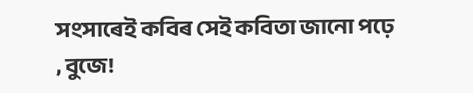সংসাৰেই কবিৰ সেই কবিতা জানো পঢ়ে
, বুজে!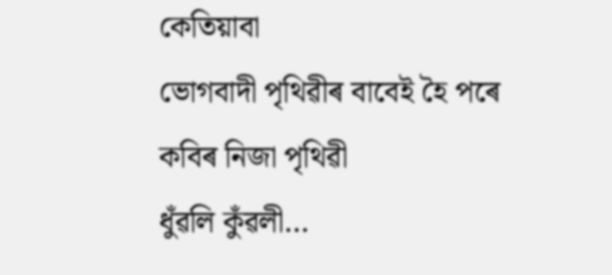কেতিয়াবা
ভোগবাদী পৃথিৱীৰ বাবেই হৈ পৰে
কবিৰ নিজা পৃথিৱী
ধুঁৱলি কুঁৱলী…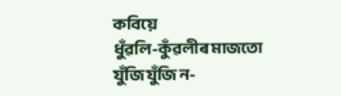কবিয়ে
ধুঁৱলি-কুঁৱলীৰ মাজতো যুঁজি যুঁজি ন-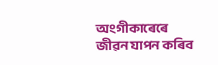অংগীকাৰেৰে
জীৱন যাপন কৰিব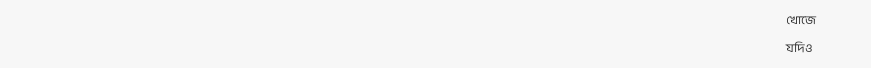খোজে

যদিও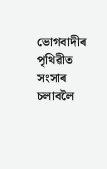ভোগবাদীৰ
পৃথিৱীত সংসাৰ চলাবলৈ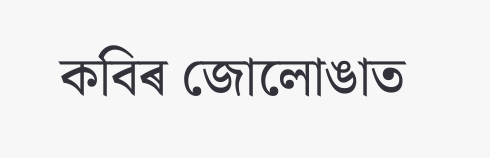কবিৰ জোলোঙাত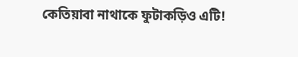কেতিয়াবা নাথাকে ফুটাকড়িও এটি!